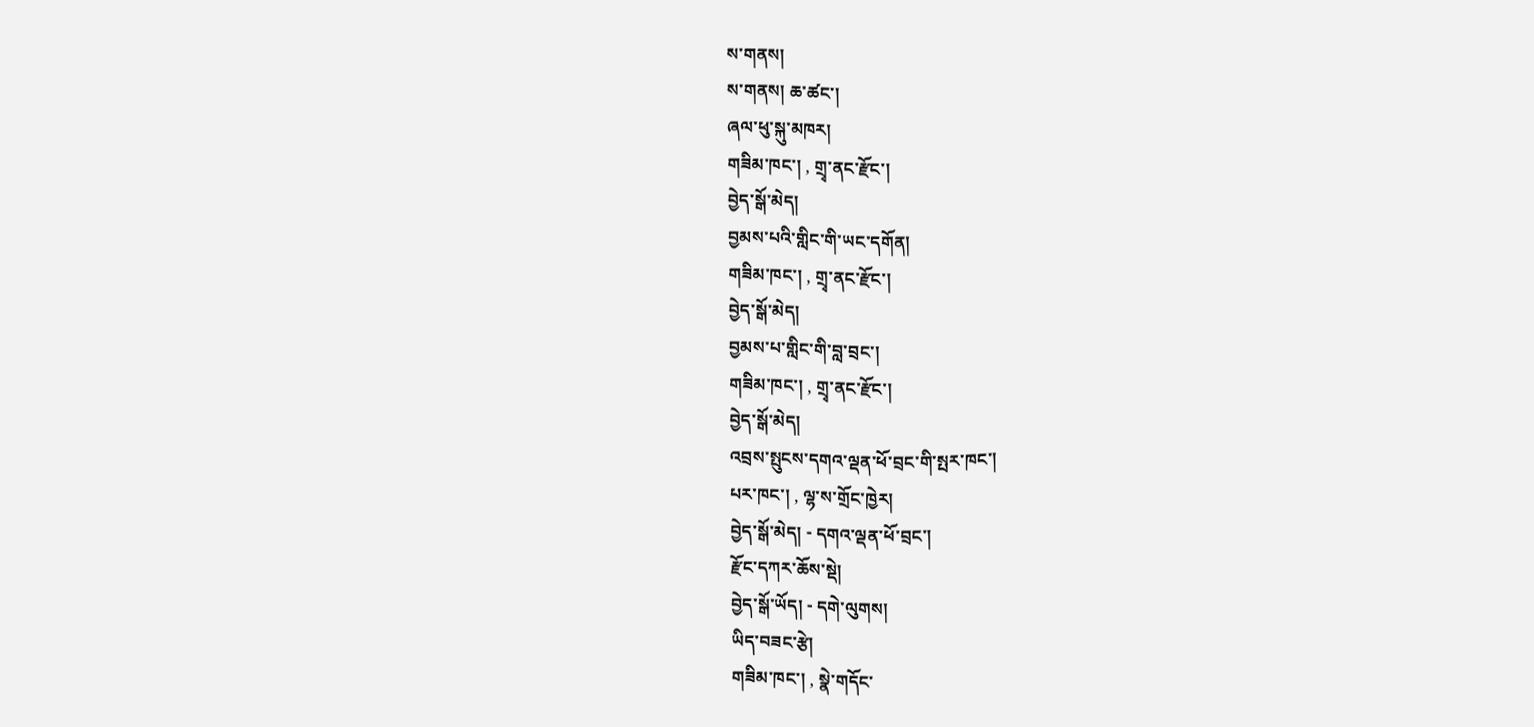ས་གནས།
ས་གནས། ཆ་ཚང་།
ཞལ་ཕུ་སྐུ་མཁར།
གཟིམ་ཁང་། , གྲྭ་ནང་རྫོང་།
བྱེད་སྒོ་མེད།
བྱམས་པའི་གླིང་གི་ཡང་དགོན།
གཟིམ་ཁང་། , གྲྭ་ནང་རྫོང་།
བྱེད་སྒོ་མེད།
བྱམས་པ་གླིང་གི་བླ་བྲང་།
གཟིམ་ཁང་། , གྲྭ་ནང་རྫོང་།
བྱེད་སྒོ་མེད།
འབྲས་སྤུངས་དགའ་ལྡན་ཕོ་བྲང་གི་སྤར་ཁང་།
པར་ཁང་། , ལྷ་ས་གྲོང་ཁྱེར།
བྱེད་སྒོ་མེད། - དགའ་ལྡན་ཕོ་བྲང་།
རྫོང་དཀར་ཆོས་སྡེ།
བྱེད་སྒོ་ཡོད། - དགེ་ལུགས།
ཡིད་བཟང་རྩེ།
གཟིམ་ཁང་། , སྣེ་གདོང་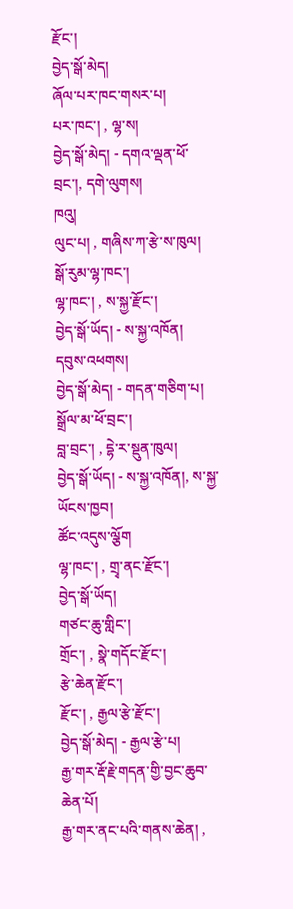རྫོང་།
བྱེད་སྒོ་མེད།
ཞོལ་པར་ཁང་གསར་པ།
པར་ཁང་། , ལྷ་ས།
བྱེད་སྒོ་མེད། - དགའ་ལྡན་ཕོ་བྲང་།, དགེ་ལུགས།
ཁའུ།
ལུང་པ། , གཞིས་ཀ་རྩེ་ས་ཁུལ།
སྒོ་རུམ་ལྷ་ཁང་།
ལྷ་ཁང་། , ས་སྐྱ་རྫོང་།
བྱེད་སྒོ་ཡོད། - ས་སྐྱ་འཁོན།
དབུས་འཕགས།
བྱེད་སྒོ་མེད། - གདན་གཅིག་པ།
སྒྲོལ་མ་ཕོ་བྲང་།
བླ་བྲང་། , དྷེ་ར་སྡུན་ཁུལ།
བྱེད་སྒོ་ཡོད། - ས་སྐྱ་འཁོན།, ས་སྐྱ་ཡོངས་ཁྱབ།
ཚོང་འདུས་ལྕོག
ལྷ་ཁང་། , གྲྭ་ནང་རྫོང་།
བྱེད་སྒོ་ཡོད།
གཙང་ཆུ་གླིང་།
གྲོང་། , སྣེ་གདོང་རྫོང་།
རྩེ་ཆེན་རྫོང་།
རྫོང་། , རྒྱལ་རྩེ་རྫོང་།
བྱེད་སྒོ་མེད། - རྒྱལ་རྩེ་པ།
རྒྱ་གར་རྡོ་རྗེ་གདན་གྱི་བྱང་ཆུབ་ཆེན་པོ།
རྒྱ་གར་ནང་པའི་གནས་ཆེན། ,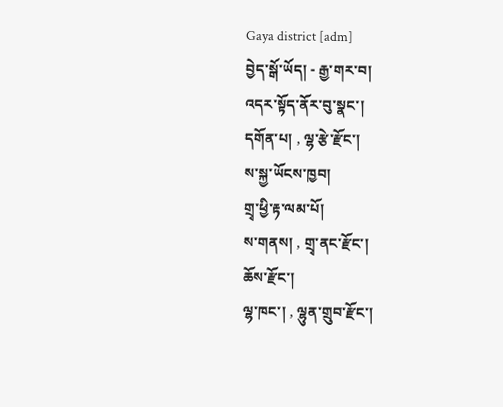Gaya district [adm]
བྱེད་སྒོ་ཡོད། - རྒྱ་གར་བ།
འདར་སྟོད་ནོར་བུ་སྣང་།
དགོན་པ། , ལྷ་རྩེ་རྫོང་།
ས་སྐྱ་ཡོངས་ཁྱབ།
གྲྭ་ཕྱི་རྟ་ལམ་པོ།
ས་གནས། , གྲྭ་ནང་རྫོང་།
ཆོས་རྫོང་།
ལྷ་ཁང་། , ལྷུན་གྲུབ་རྫོང་།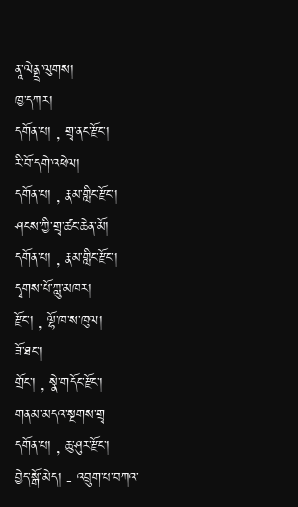ནཱ་ལེནྡྲ་ལུགས།
ཁྱ་དཀར།
དགོན་པ། , གྲྭ་ནང་རྫོང་།
རི་བོ་དགེ་འཕེལ།
དགོན་པ། , རྣམ་གླིང་རྫོང་།
ཤངས་ཀྱི་གྲྭ་ཚང་ཆེན་མོ།
དགོན་པ། , རྣམ་གླིང་རྫོང་།
དྭགས་པོ་ཀླུ་མཁར།
རྫོང་། , ལྷོ་ཁ་ས་ཁུལ།
ཟོ་ཐང་།
གྲོང་། , སྣེ་གདོང་རྫོང་།
གནམ་མདའ་སྔགས་གྲྭ
དགོན་པ། , ཆུ་ཤུར་རྫོང་།
བྱེད་སྒོ་མེད། - འབྲུག་པ་བཀའ་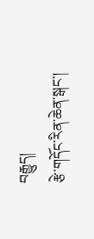བརྒྱུད།
རྩེ་གདོང་རིན་ཆེན་སྒང་།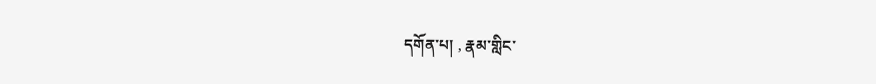དགོན་པ། , རྣམ་གླིང་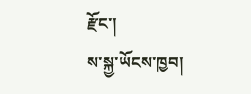རྫོང་།
ས་སྐྱ་ཡོངས་ཁྱབ།